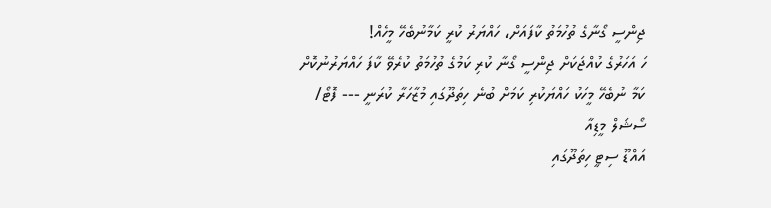ޖިންސީ ގޯނާގެ ތުހުމަތު ކާފައަށް، ހައްޔަރު ކުރީ ކަމާނުބެހޭ މީހެއް!
ހަ އަހަރުގެ ކުއްޖަކަށް ޖިންސީ ގޯނާ ކުރި ކަމުގެ ތުހުމަތު ކުރެވޭ ކާފަ ހައްޔަރުނުކޮށް ކަމާ ނުބެހޭ މީހަކު ހައްޔަކުރި ކަމަށް ބުނެ ހިތަދޫގައި މުޒާހަރާ ކުރަނީ --- ފޮޓޯ/ ސޯޝަލް މީޑިއާ
އައްޑޫ ސިޓީ ހިތަދޫގައި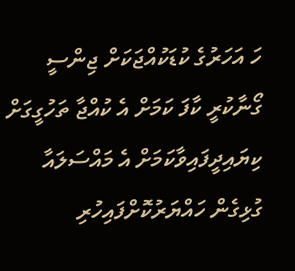ހަ އަހަރުގެ ކުޑަކުއްޖަކަށް ޖިންސީ ގޯނާކުރީ ކާފަ ކަމަށް އެ ކުއްޖާ ތަހުގީގަށް ކިޔައިދީފައިވާކަމަށް އެ މައްސަލައާ ގުޅިގެން ހައްޔަރުކޮށްފައިހުރި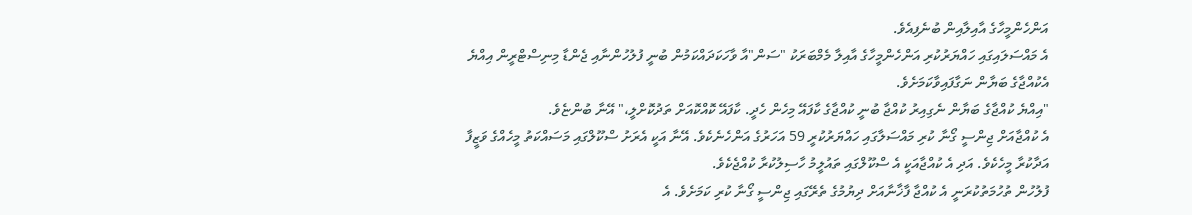އަންހެންމީހާގެ އާއިލާއިން ބުނެފިއެވެ.
އެ މައްސަލައިގައި ހައްޔަރުކުރި އަންހެންމީހާގެ އާއިލާ މެމްބަރަކު "ސަން"އާ ވާހަކަދައްކަމުން ބުނީ ފުލުހުންނާއި ޖެންޑާ މިނިސްޓްރީން އިއްޔެ އެކުއްޖާގެ ބަޔާން ނަގާފައިވާކަމަށެވެ.
"އިއްޔެ ކުއްޖާގެ ބަޔާން ނެގިއިރު ކުއްޖާ ބުނީ ކުއްޖާގެ ކާފައޭ މިހެން ހެދީ. ކާފައޭ ކޮއްކޮއަށް ތަދުކޮށްލީ،" އޭނާ ބުންޏެވެ.
އެ ކުއްޖާއަށް ޖިންސީ ގޯނާ ކުރި މައްސަލާގައި ހައްޔަރުކުރީ 59 އަހަރުގެ އަންހެނެކެވެ. އޭނާ އަކީ އެރަށު ސްކޫލްގައި މަސައްކަތު މީހެއްގެ ވަޒީފާ އަދާކުރާ މީހެކެވެ. އަދި އެ ކުއްޖާއަކީ އެ ސްކޫލްގައި ތައުލީމު ހާސިލުކުރާ ކުއްޖެކެވެ.
ފުލުހުން ތުހުމަތުކުރަނީ އެ ކުއްޖާ ފާޚާނާއަށް ދިޔުމުގެ ތެރޭގައި ޖިންސީ ގޯނާ ކުރި ކަމަށެވެ. އެ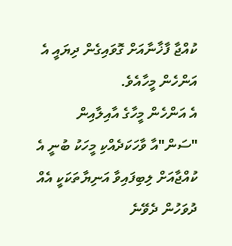ކުއްޖާ ފާޚާނާއަށް ގޮވައިގެން ދިޔައީ އެ އަންހެން މީހާއެވެ.
އެ އަންހެން މީހާގެ އާއިލާއިން "ސަން"އާ ވާހަކަދެއްކި މީހަކު ބުނީ އެ ކުއްޖާއަށް ލިބިފައިވާ އަނިޔާތަކަކީ އެއް ދުވަހުން ދެވޭނެ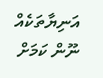އަނިޔާތަކެއް ނޫން ކަމަށް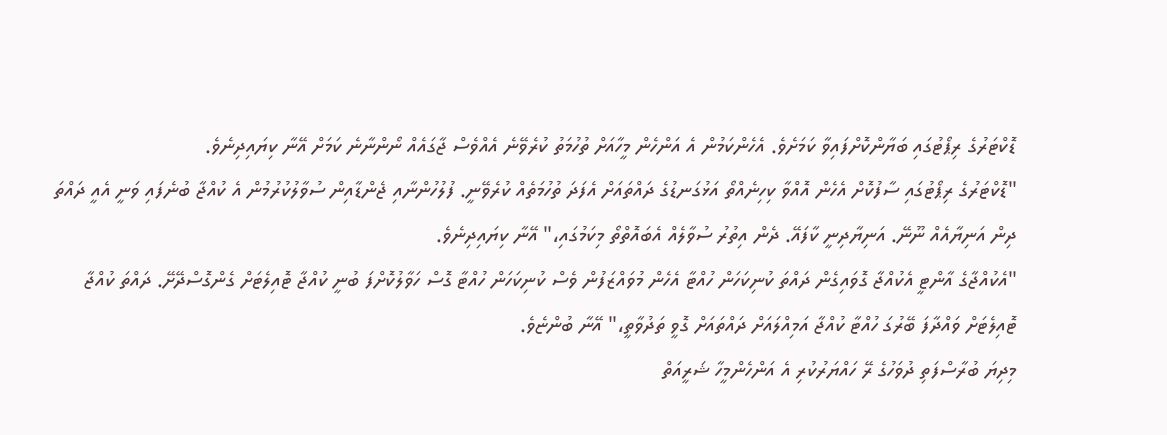ޑޮކްޓަރުގެ ރިޕޯޓުގައި ބަޔާންކޮށްފައިވާ ކަމަށެވެ. އެހެންކަމުން އެ އަންހެން މީހާއަށް ތުހުމަތު ކުރެވޭނެ އެއްވެސް ޖާގައެއް ނޯންނާނެ ކަމަށް އޭނާ ކިޔައިދިނެވެ.
"ޑޮކްޓަރުގެ ރިޕޯޓުގައި ސާފުކޮށް އެހެން އޮއްވާ ކިހިނެއްތޯ އަޅުގަނޑުގެ ދައްތައަށް އެފަދަ ތުހުމަތެއް ކުރެވޭނީ. ފުލުހުންނާއި ޖެންޑާއިން ސުވާލުކުރުމުން އެ ކުއްޖާ ބުނެފައި ވަނީ އެއީ ދައްތަ ދިން އަނިޔާއެއް ނޫނޭ. އަނިޔާދިނީ ކާފައޭ. ދެން އިތުރު ސުވާލެއް އެބައޮތްތޯ މިކަމުގައި،" އޭނާ ކިޔައިދިނެވެ.
"އެކުއްޖާގެ އާންޓީ އެކުއްޖާ ގޮވައިގެން ދައްތަ ކުނިކަހަން ހުއްޓާ އެހެން މުވައްޒަފުން ވެސް ކުނިކަހަން ހުއްޓާ ގޮސް ހަވާލުކޮށްފަ ބުނީ ކުއްޖާ ޓޮއިލެޓަށް ގެންގޮސްދޭށޭ. ދައްތަ ކުއްޖާ ޓޮއިލެޓަށް ވައްދާފަ ބޭރުގަ ހުއްޓާ ކުއްޖާ އަމިއްލައަށް ދައްތައަށް ގޮވީ ތަދުވާތީ،" އޭނާ ބުންޏެވެ.
މިދިޔަ ބުރާސްފަތި ދުވަހުގެ ރޭ ހައްޔަރުކުރި އެ އަންހެންމީހާ ޝަރީއަތް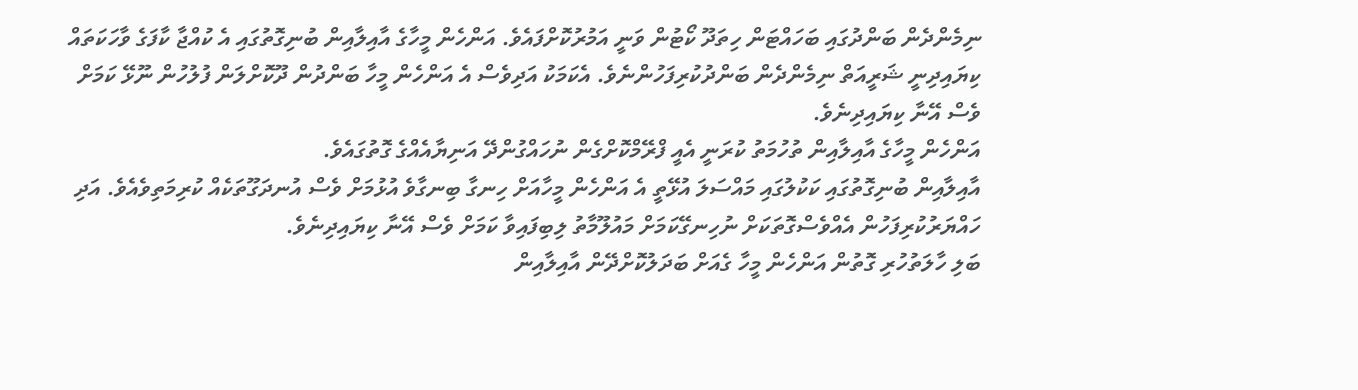ނިމެންދެން ބަންދުގައި ބަހައްޓަން ހިތަދޫ ކޯޓުން ވަނީ އަމުރުކޮށްފައެވެ. އަންހެން މީހާގެ އާއިލާއިން ބުނިގޮތުގައި އެ ކުއްޖާ ކާފަގެ ވާހަކަތައް ކިޔައިދިނީ ޝަރީއަތް ނިމެންދެން ބަންދުކުރިފަހުންނެވެ. އެކަމަކު އަދިވެސް އެ އަންހެން މީހާ ބަންދުން ދޫކޮށްލަން ފުލުހުން ނޫޅޭ ކަމަށް ވެސް އޭނާ ކިޔައިދިނެވެ.
އަންހެން މީހާގެ އާއިލާއިން ތުހުމަތު ކުރަނީ އެއީ ފްރޭމްކޮށްގެން ނުހައްގުންދޭ އަނިޔާއެއްގެ ގޮތުގައެވެ.
އާއިލާއިން ބުނިގޮތުގައި ކަކުލުގައި މައްސަލަ އުޅޭތީ އެ އަންހެން މީހާއަށް ހިނގާ ބިނގާވެ އުޅުމަށް ވެސް އުނދަގޫތަކެއް ކުރިމަތިވެއެވެ. އަދި ހައްޔަރުކުރިފަހުން އެއްވެސްގޮތަކަށް ނުހިނގޭކަމަށް މައުލޫމާތު ލިބިފައިވާ ކަމަށް ވެސް އޭނާ ކިޔައިދިނެވެ.
ބަލި ހާލަތުހުރި ގޮތުން އަންހެން މީހާ ގެއަށް ބަދަލުކޮށްދޭން އާއިލާއިން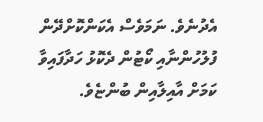އެދުނެވެ. ނަމަވެސް އެކަންކޮށްދޭން ފުލުހުންނާއި ކޯޓުން ދެކޮޅު ހަދާފައިވާ ކަމަށް އާއިލާއިން ބުންޏެވެ.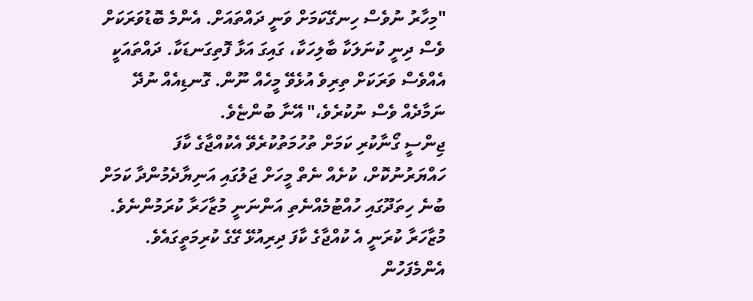"މިހާރު ނުވެސް ހިނގޭކަމަށް ވަނީ ދައްތައަށް. އެންމެ ބޮޑުވަރަކަށް ވެސް ދިނީ ކުނަލަކާ ބާލިހަކާ، ގައިގަ އަޅާ ފޮތިގަނޑަކާ. ދައްތައަކީ އެއްވެސް ވަރަކަށް ތިރިވެ އުޅެވޭ މީހެއް ނޫން. ގޮނޑިއެއް ނުދޭ ނަމާދެއް ވެސް ނުކުރެވެ،" އޭނާ ބުންޏެވެ.
ޖިންސީ ގޯނާކުރި ކަމަށް ތުހުމަތުކުރެވޭ އެކުއްޖާގެ ކާފަ ހައްޔަރުނުކޮށް، ކުށެއް ނެތް މީހަށް ޖަލުގައި އަނިޔާދެމުންދާ ކަމަށް ބުނެ ހިތަދޫގައި ހުއްޓުމެއްނެތި އަންނަނީ މުޒާހަރާ ކުރަމުންނެވެ. މުޒާހަރާ ކުރަނީ އެ ކުއްޖާގެ ކާފަ ދިރިއުޅޭ ގޭގެ ކުރިމަތީގައެވެ. އެންމެފަހުން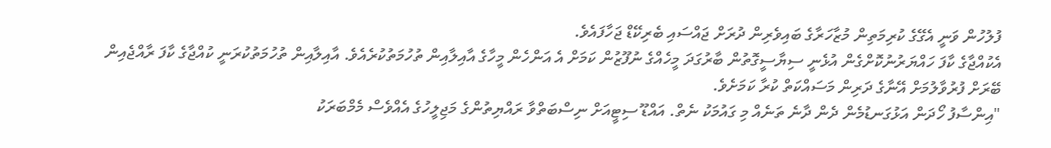ފުލުހުން ވަނީ އެގޭގެ ކުރިމަތިން މުޒާހަރާގެ ބައިވެރިން ދުރަށް ޖައްސައި ބެރިކޭޑް ޖަހާފައެވެ.
އެކުއްޖާގެ ކާފަ ހައްޔަރުނުކޮށްގެން އުޅެނީ ސިޔާސީގޮތުން ބާރުގަދަ މީހެއްގެ ނުފޫޒުން ކަމަށް އެ އަންހެން މީހާގެ އާއިލާއިން ތުހުމަތުކުރެއެވެ. އާއިލާއިން ތުހުމަތުކުރަނީ ކުއްޖާގެ ކާފަ ރާއްޖެއިން ބޭރަށް ފުރުވާލުމަށް އޭނާގެ ދަރިން މަސައްކަތް ކުރާ ކަމަށެވެ.
"އިންސާފު ހޯދަން އަޅުގަނޑުމެން ދެން ދާނެ ތަނެއް މި ގައުމަކު ނެތް. އައްޑޫ ސިޓީއަށް ނިސްބަތްވާ ރައްޔިތުންގެ މަޖިލީހުގެ އެއްވެސް މެމްބަރަކު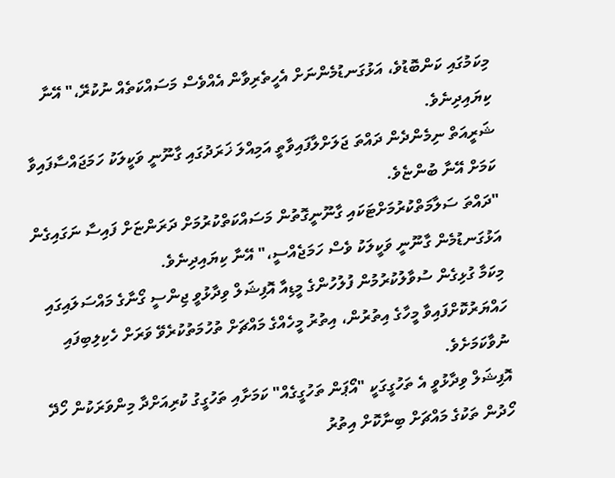މިކަމުގައި ކަންބޮޑުވެ، އަޅުގަނޑުމެންނަށް އެހީތެރިވާން އެއްވެސް މަސައްކަތެއް ނުކުރޭ،" އޭނާ ކިޔައިދިނެވެ.
ޝަރީއަތް ނިމެންދެން ދައްތަ ޖަލަށްލާފައިވާތީ އަމިއްލަ ޚަރަދުގައި ގާނޫނީ ވަކީލަކު ހަމަޖައްސާފައިވާ ކަމަށް އޭނާ ބުންޏެވެ.
"ދައްތަ ސަލާމަތްކުރުމަށްޓަކައި ގާނޫނީގޮތުން މަސައްކަތްކުރުމަށް ދަރަންޏަށް ފައިސާ ނަގައިގެން އަޅުގަނޑުމެން ގާނޫނީ ވަކީލަކު ވެސް ހަމަޖެއްސީ،" އޭނާ ކިޔައިދިނެވެ.
މިކަމާ ގުޅިގެން ސުވާލުކުރުމުން ފުލުހުންގެ މީޑިއާ އޮފިޝަލް ވިދާޅުވީ ޖިންސީ ގޯނާގެ މައްސަލައިގައި ހައްޔަރުކޮށްފައިވާ މީހާގެ އިތުރުން، އިތުރު މީހެއްގެ މައްޗަށް ތުހުމަތުކުރެވޭ ވަރަށް ހެކިލިބިފައި ނުވާކަމަށެވެ.
އޮފިޝަލް ވިދާޅުވީ އެ ތަހުގީގަކީ "އޯޕަން ތަހުގީގެއް" ކަމަށާއި ތަހުގީގު ކުރިއަށްދާ މިންވަރަކުން ހޯދޭ ހޯދުން ތަކުގެ މައްޗަށް ބިނާކޮށް އިތުރު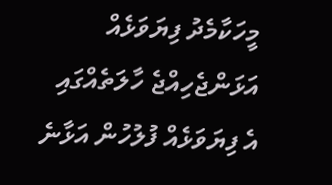މީހަކާމެދު ފިޔަވަޅެއް އަޅަންޖެހިއްޖެ ހާލަތެއްގައި އެ ފިޔަވަޅެއް ފުލުހުން އަޅާނެ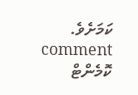ކަމަށެވެ.
comment ކޮމެންޓް